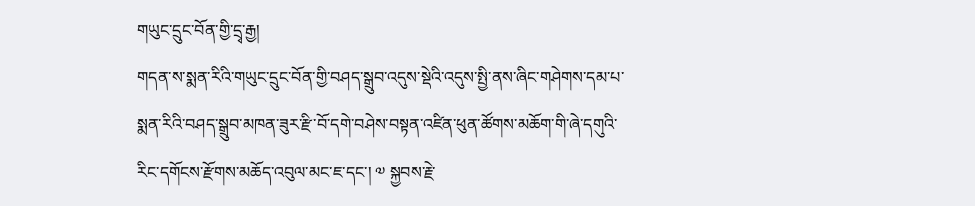གཡུང་དྲུང་བོན་གྱི་དྲྭ་རྒྱ།
གདན་ས་སྨན་རིའི་གཡུང་དྲུང་བོན་གྱི་བཤད་སྒྲུབ་འདུས་སྡེའི་འདུས་སྤྱི་ནས་ཞིང་གཤེགས་དམ་པ་སྨན་རིའི་བཤད་སྒྲུབ་མཁན་ཟུར་རྫི་བོ་དགེ་བཤེས་བསྟན་འཛིན་ཕུན་ཚོགས་མཆོག་གི་ཞེ་དགུའི་རིང་དགོངས་རྫོགས་མཆོད་འབུལ་མང་ཇ་དང་། ༧ སྐྱབས་རྗེ་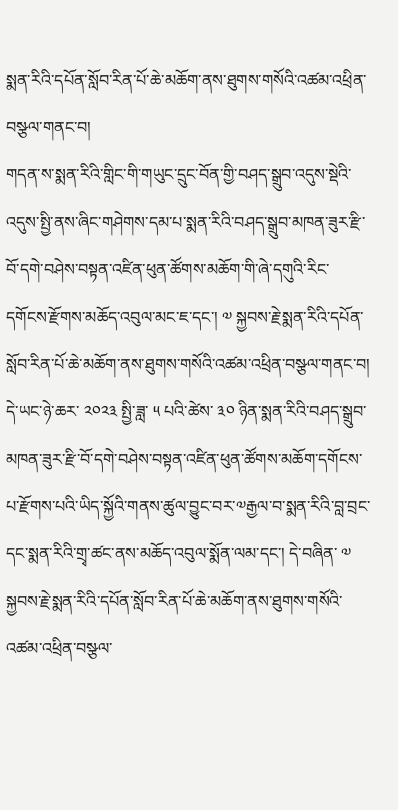སྨན་རིའི་དཔོན་སློབ་རིན་པོ་ཆེ་མཆོག་ནས་ཐུགས་གསོའི་འཚམ་འཕྲིན་བསྩལ་གནང་བ།
གདན་ས་སྨན་རིའི་གླིང་གི་གཡུང་དྲུང་བོན་གྱི་བཤད་སྒྲུབ་འདུས་སྡེའི་འདུས་སྤྱི་ནས་ཞིང་གཤེགས་དམ་པ་སྨན་རིའི་བཤད་སྒྲུབ་མཁན་ཟུར་རྫི་བོ་དགེ་བཤེས་བསྟན་འཛིན་ཕུན་ཚོགས་མཆོག་གི་ཞེ་དགུའི་རིང་དགོངས་རྫོགས་མཆོད་འབུལ་མང་ཇ་དང་། ༧ སྐྱབས་རྗེ་སྨན་རིའི་དཔོན་སློབ་རིན་པོ་ཆེ་མཆོག་ནས་ཐུགས་གསོའི་འཚམ་འཕྲིན་བསྩལ་གནང་བ།
དེ་ཡང་ཉེ་ཆར་ ༢༠༢༣ སྤྱི་ཟླ་ ༥ པའི་ཚེས་ ༣༠ ཉིན་སྨན་རིའི་བཤད་སྒྲུབ་མཁན་ཟུར་རྫི་བོ་དགེ་བཤེས་བསྟན་འཛིན་ཕུན་ཚོགས་མཆོག་དགོངས་པ་རྫོགས་པའི་ཡིད་སྐྱོའི་གནས་ཚུལ་བྱུང་བར་༧རྒྱལ་བ་སྨན་རིའི་བླ་བྲང་དང་སྨན་རིའི་གྲྭ་ཚང་ནས་མཆོད་འབུལ་སྨོན་ལམ་དང་། དེ་བཞིན་ ༧ སྐྱབས་རྗེ་སྨན་རིའི་དཔོན་སློབ་རིན་པོ་ཆེ་མཆོག་ནས་ཐུགས་གསོའི་འཚམ་འཕྲིན་བསྩལ་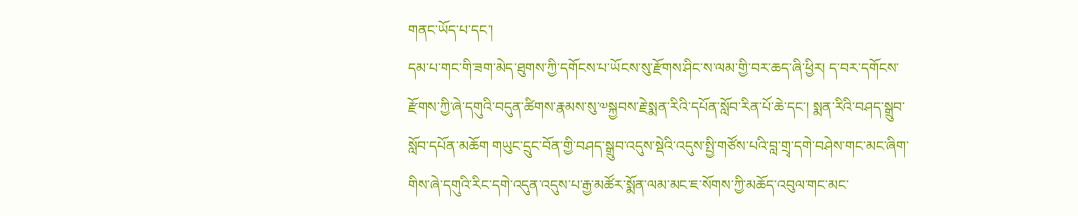གནང་ཡོད་པ་དང་།
དམ་པ་གང་གི་ཟག་མེད་ཐུགས་ཀྱི་དགོངས་པ་ཡོངས་སུ་རྫོགས་ཤིང་ས་ལམ་གྱི་བར་ཆད་ཞི་ཕྱིར། ད་བར་དགོངས་རྫོགས་ཀྱི་ཞེ་དགུའི་བདུན་ཚིགས་རྣམས་སུ་༧སྐྱབས་རྗེ་སྨན་རིའི་དཔོན་སློབ་རིན་པོ་ཆེ་དང་། སྨན་རིའི་བཤད་སྒྲུབ་སློབ་དཔོན་མཆོག གཡུང་དྲུང་བོན་གྱི་བཤད་སྒྲུབ་འདུས་སྡེའི་འདུས་སྤྱི་གཙོས་པའི་བླ་གྲྭ་དགེ་བཤེས་གང་མང་ཞིག་གིས་ཞེ་དགུའི་རིང་དགེ་འདུན་འདུས་པ་རྒྱ་མཚོར་སྨོན་ལམ་མང་ཇ་སོགས་ཀྱི་མཆོད་འབུལ་གང་མང་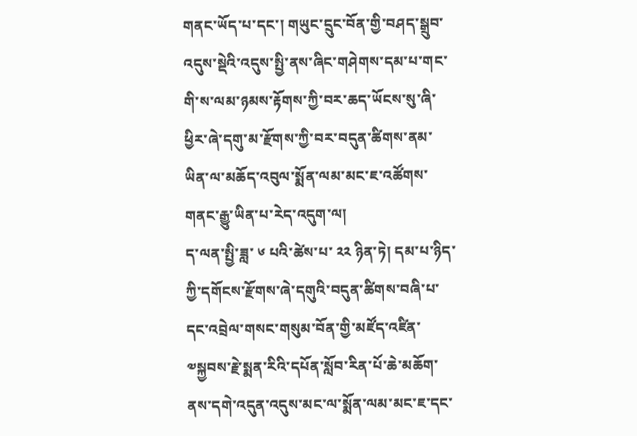གནང་ཡོད་པ་དང་། གཡུང་དྲུང་བོན་གྱི་བཤད་སྒྲུབ་འདུས་སྡེའི་འདུས་སྤྱི་ནས་ཞིང་གཤེགས་དམ་པ་གང་གི་ས་ལམ་ཉམས་རྟོགས་ཀྱི་བར་ཆད་ཡོངས་སུ་ཞི་ཕྱིར་ཞེ་དགུ་མ་རྫོགས་ཀྱི་བར་བདུན་ཚིགས་ནམ་ཡིན་ལ་མཆོད་འབུལ་སྨོན་ལམ་མང་ཇ་འཚོགས་གནང་རྒྱུ་ཡིན་པ་རེད་འདུག་ལ།
ད་ལན་སྤྱི་ཟླ་ ༦ པའི་ཚེས་པ་ ༢༢ ཉིན་ཏེ། དམ་པ་ཉིད་ཀྱི་དགོངས་རྫོགས་ཞེ་དགུའི་བདུན་ཚིགས་བཞི་པ་དང་འབྲེལ་གསང་གསུམ་བོན་གྱི་མཛོད་འཛིན་༧སྐྱབས་རྗེ་སྨན་རིའི་དཔོན་སློབ་རིན་པོ་ཆེ་མཆོག་ནས་དགེ་འདུན་འདུས་མང་ལ་སྨོན་ལམ་མང་ཇ་དང་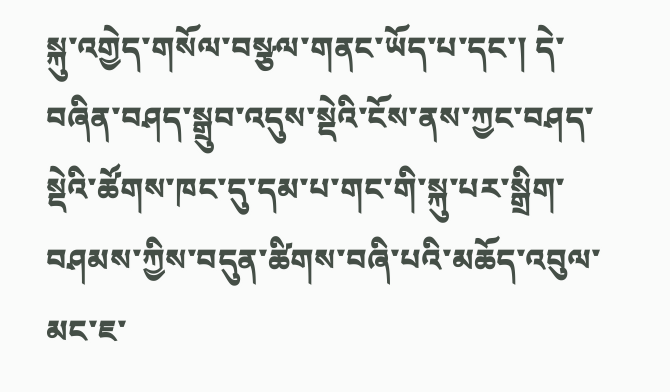སྐུ་འགྱེད་གསོལ་བསྩལ་གནང་ཡོད་པ་དང་། དེ་བཞིན་བཤད་སྒྲུབ་འདུས་སྡེའི་ངོས་ནས་ཀྱང་བཤད་སྡེའི་ཚོགས་ཁང་དུ་དམ་པ་གང་གི་སྐུ་པར་སྒྲིག་བཤམས་ཀྱིས་བདུན་ཚིགས་བཞི་པའི་མཆོད་འབུལ་མང་ཇ་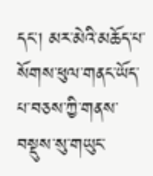དང་། མར་མེའི་མཆོད་པ་སོགས་ཕུལ་གནང་ཡོད་པ་བཅས་ཀྱི་གནས་བསྡུས་སུ་གཡུང་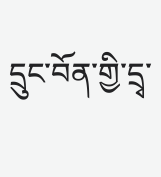དྲུང་བོན་གྱི་དྲྭ་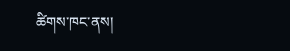ཚིགས་ཁང་ནས།